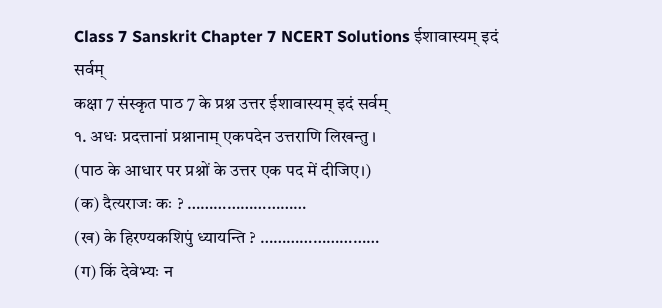Class 7 Sanskrit Chapter 7 NCERT Solutions ईशावास्यम् इदं सर्वम्
कक्षा 7 संस्कृत पाठ 7 के प्रश्न उत्तर ईशावास्यम् इदं सर्वम्
१. अधः प्रदत्तानां प्रश्नानाम् एकपदेन उत्तराणि लिखन्तु ।
(पाठ के आधार पर प्रश्नों के उत्तर एक पद में दीजिए।)
(क) दैत्यराजः कः ? ………………………
(ख) के हिरण्यकशिपुं ध्यायन्ति ? ………………………
(ग) किं देवेभ्यः न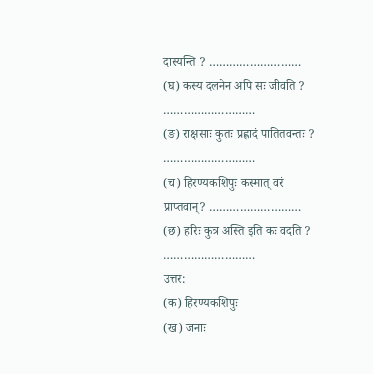दास्यन्ति ? ………………………
(घ) कस्य दलनेन अपि सः जीवति ? ………………………
(ङ) राक्षसाः कुतः प्रह्लादं पातितवन्तः ? ………………………
(च) हिरण्यकशिपुः कस्मात् वरं प्राप्तवान्? ………………………
(छ) हरिः कुत्र अस्ति इति कः वदति ? ………………………
उत्तर:
(क) हिरण्यकशिपुः
(ख) जनाः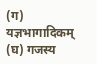(ग) यज्ञभागादिकम्
(घ) गजस्य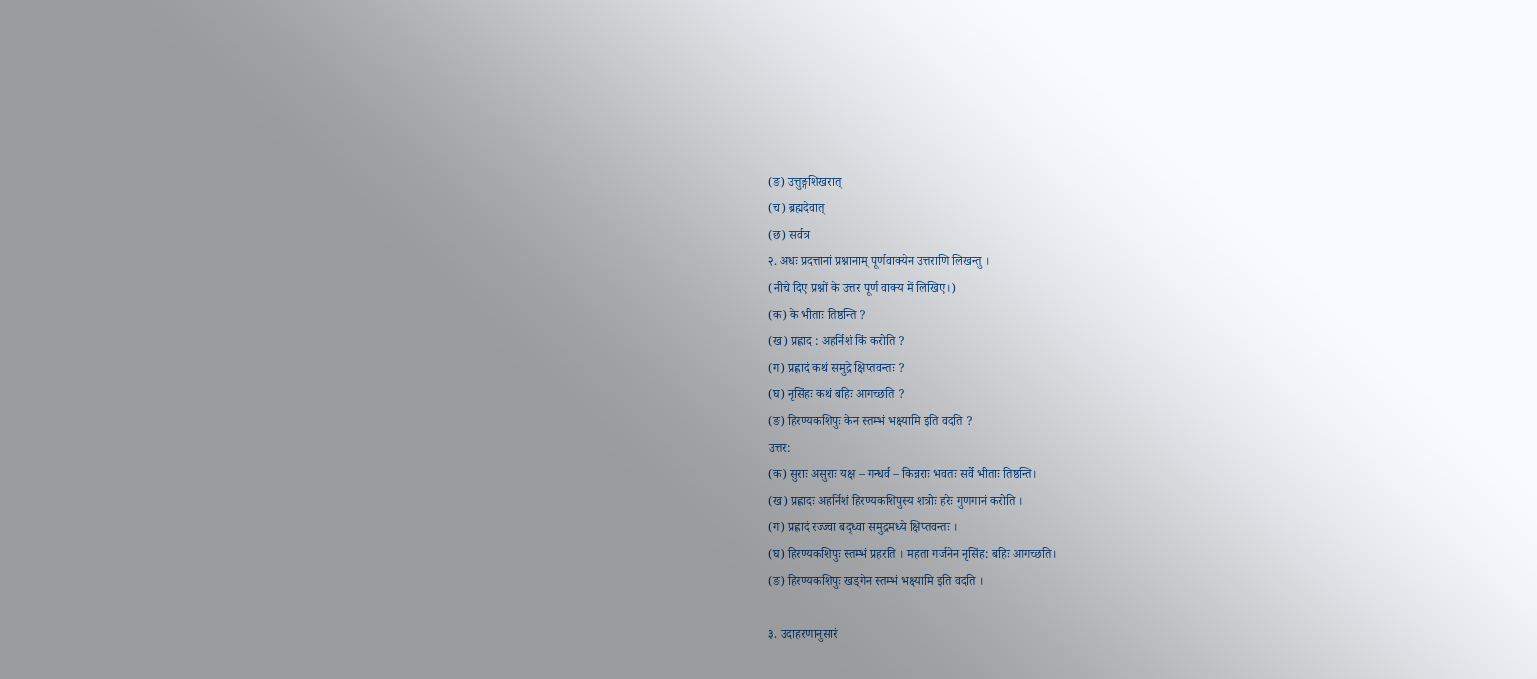(ङ) उत्तुङ्गशिखरात्
(च) ब्रह्मदेवात्
(छ) सर्वत्र
२. अधः प्रदत्तानां प्रश्नानाम् पूर्णवाक्येन उत्तराणि लिखन्तु ।
(नीचे दिए प्रश्नों के उत्तर पूर्ण वाक्य में लिखिए।)
(क) के भीताः तिष्ठन्ति ?
(ख) प्रह्लाद : अहर्निशं किं करोति ?
(ग) प्रह्लादं कथं समुद्रे क्षिप्तवन्तः ?
(घ) नृसिंहः कथं बहिः आगच्छति ?
(ङ) हिरण्यकशिपुः केन स्तम्भं भक्ष्यामि इति वदति ?
उत्तर:
(क) सुराः असुराः यक्ष – गन्धर्व – किन्नराः भवतः सर्वे भीताः तिष्ठन्ति।
(ख) प्रह्लादः अहर्निशं हिरण्यकशिपुस्य शत्रोः हरेः गुणगानं करोति ।
(ग) प्रह्लादं रज्ज्वा बद्ध्वा समुद्रमध्ये क्षिप्तवन्तः ।
(घ) हिरण्यकशिपुः स्तम्भं प्रहरति । महता गर्जनेन नृसिंह: बहिः आगच्छति।
(ङ) हिरण्यकशिपुः खड्गेन स्तम्भं भक्ष्यामि इति वदति ।

३. उदाहरणानुसारं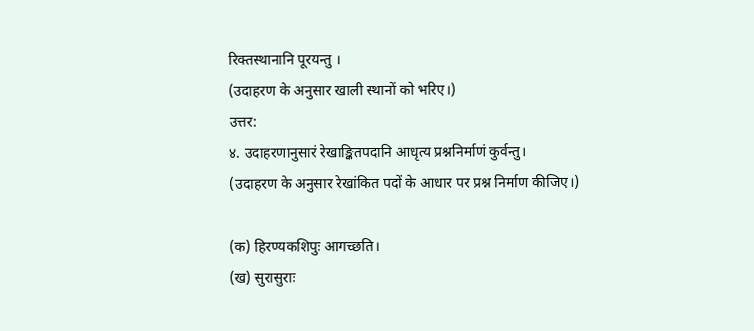रिक्तस्थानानि पूरयन्तु ।
(उदाहरण के अनुसार खाली स्थानों को भरिए।)
उत्तर:
४. उदाहरणानुसारं रेखाङ्कितपदानि आधृत्य प्रश्ननिर्माणं कुर्वन्तु।
(उदाहरण के अनुसार रेखांकित पदों के आधार पर प्रश्न निर्माण कीजिए।)

(क) हिरण्यकशिपुः आगच्छति।
(ख) सुरासुराः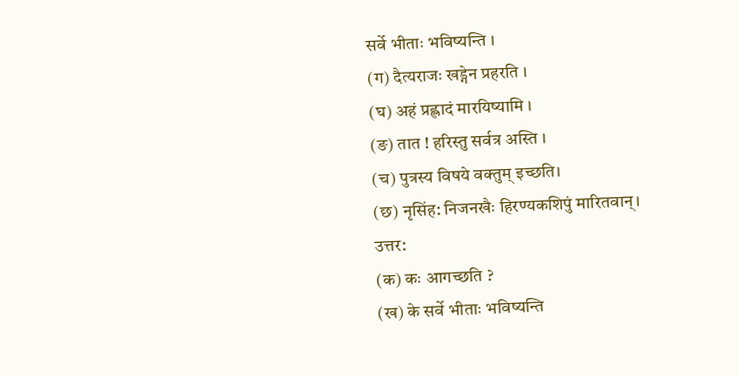सर्वे भीताः भविष्यन्ति ।
(ग) दैत्यराजः खड्गेन प्रहरति ।
(घ) अहं प्रह्लादं मारयिष्यामि ।
(ङ) तात ! हरिस्तु सर्वत्र अस्ति ।
(च) पुत्रस्य विषये वक्तुम् इच्छति।
(छ) नृसिंह: निजनखैः हिरण्यकशिपुं मारितवान्।
उत्तर:
(क) कः आगच्छति ?
(ख) के सर्वे भीताः भविष्यन्ति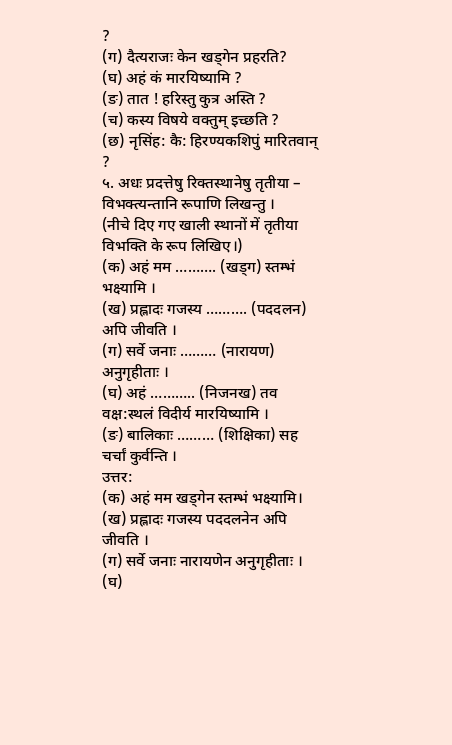?
(ग) दैत्यराजः केन खड्गेन प्रहरति?
(घ) अहं कं मारयिष्यामि ?
(ङ) तात ! हरिस्तु कुत्र अस्ति ?
(च) कस्य विषये वक्तुम् इच्छति ?
(छ) नृसिंह: कै: हिरण्यकशिपुं मारितवान् ?
५. अधः प्रदत्तेषु रिक्तस्थानेषु तृतीया – विभक्त्यन्तानि रूपाणि लिखन्तु ।
(नीचे दिए गए खाली स्थानों में तृतीया विभक्ति के रूप लिखिए।)
(क) अहं मम ………. (खड्ग) स्तम्भं भक्ष्यामि ।
(ख) प्रह्लादः गजस्य ………. (पददलन) अपि जीवति ।
(ग) सर्वे जनाः ……… (नारायण) अनुगृहीताः ।
(घ) अहं ……….. (निजनख) तव वक्ष:स्थलं विदीर्य मारयिष्यामि ।
(ङ) बालिकाः ……… (शिक्षिका) सह चर्चां कुर्वन्ति ।
उत्तर:
(क) अहं मम खड्गेन स्तम्भं भक्ष्यामि।
(ख) प्रह्लादः गजस्य पददलनेन अपि जीवति ।
(ग) सर्वे जनाः नारायणेन अनुगृहीताः ।
(घ)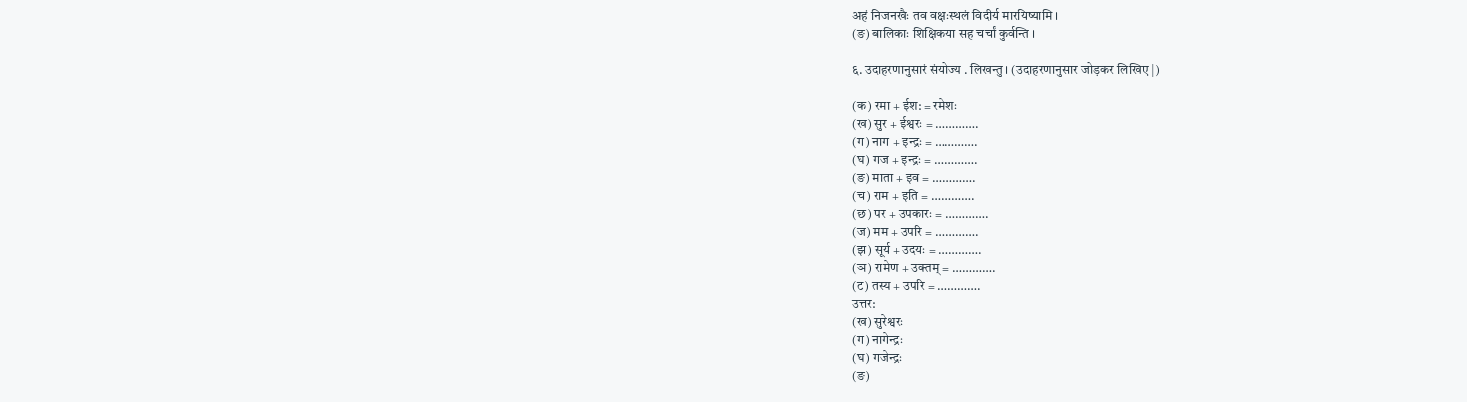अहं निजनखैः तव वक्षःस्थलं विदीर्य मारयिष्यामि ।
(ङ) बालिकाः शिक्षिकया सह चर्चां कुर्वन्ति ।

६. उदाहरणानुसारं संयोज्य . लिखन्तु । (उदाहरणानुसार जोड़कर लिखिए |)

(क) रमा + ईश: = रमेशः
(ख) सुर + ईश्वरः = ………….
(ग) नाग + इन्द्रः = ………….
(घ) गज + इन्द्रः = ………….
(ङ) माता + इव = ………….
(च) राम + इति = ………….
(छ) पर + उपकारः = ………….
(ज) मम + उपरि = ………….
(झ) सूर्य + उदयः = ………….
(ञ) रामेण + उक्तम् = ………….
(ट) तस्य + उपरि = ………….
उत्तर:
(ख) सुरेश्वरः
(ग) नागेन्द्रः
(घ) गजेन्द्रः
(ङ)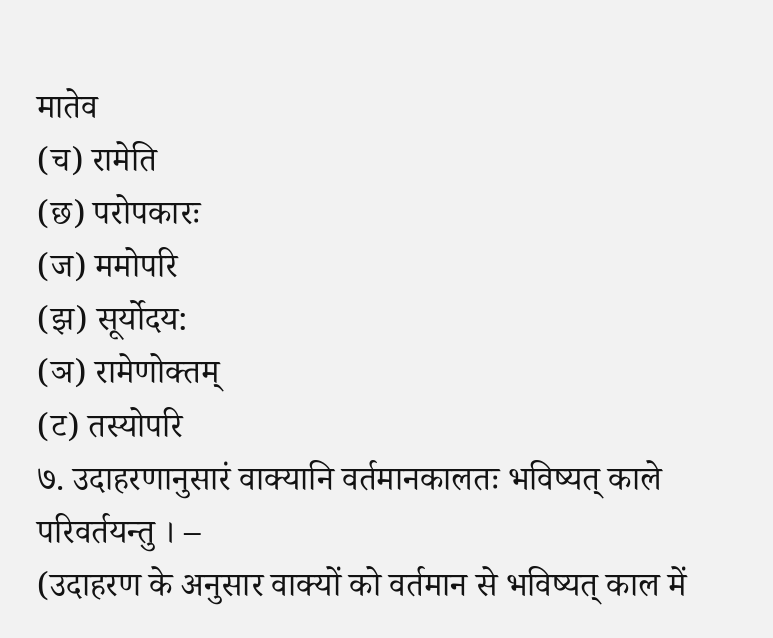मातेव
(च) रामेति
(छ) परोपकारः
(ज) ममोपरि
(झ) सूर्योदय:
(ञ) रामेणोक्तम्
(ट) तस्योपरि
७. उदाहरणानुसारं वाक्यानि वर्तमानकालतः भविष्यत् काले परिवर्तयन्तु । –
(उदाहरण के अनुसार वाक्यों को वर्तमान से भविष्यत् काल में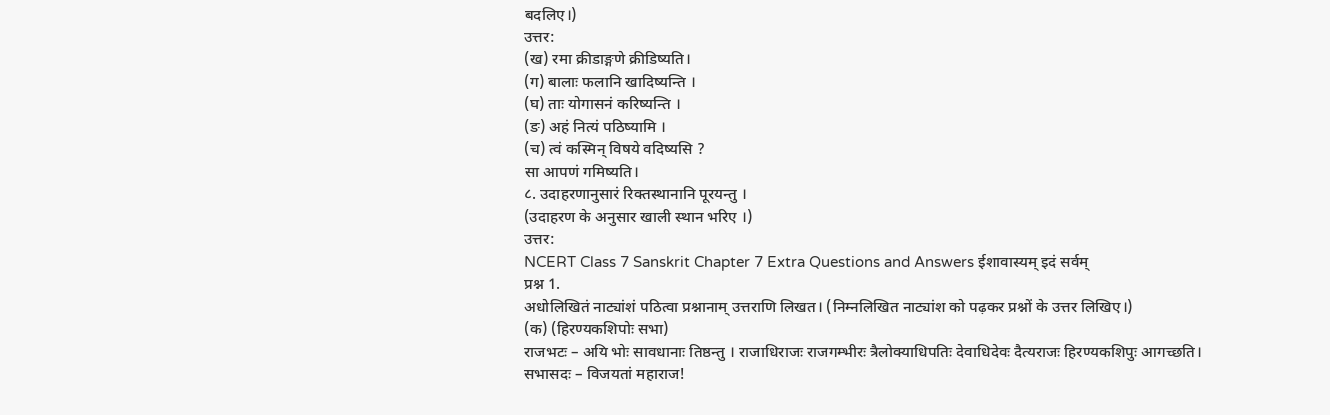बदलिए।)
उत्तर:
(ख) रमा क्रीडाङ्गणे क्रीडिष्यति।
(ग) बालाः फलानि खादिष्यन्ति ।
(घ) ताः योगासनं करिष्यन्ति ।
(ङ) अहं नित्यं पठिष्यामि ।
(च) त्वं कस्मिन् विषये वदिष्यसि ?
सा आपणं गमिष्यति।
८. उदाहरणानुसारं रिक्तस्थानानि पूरयन्तु ।
(उदाहरण के अनुसार खाली स्थान भरिए ।)
उत्तर:
NCERT Class 7 Sanskrit Chapter 7 Extra Questions and Answers ईशावास्यम् इदं सर्वम्
प्रश्न 1.
अधोलिखितं नाट्यांशं पठित्वा प्रश्नानाम् उत्तराणि लिखत। (निम्नलिखित नाट्यांश को पढ़कर प्रश्नों के उत्तर लिखिए।)
(क) (हिरण्यकशिपोः सभा)
राजभटः – अयि भोः सावधानाः तिष्ठन्तु । राजाधिराजः राजगम्भीरः त्रैलोक्याधिपतिः देवाधिदेवः दैत्यराजः हिरण्यकशिपुः आगच्छति।
सभासदः – विजयतां महाराज!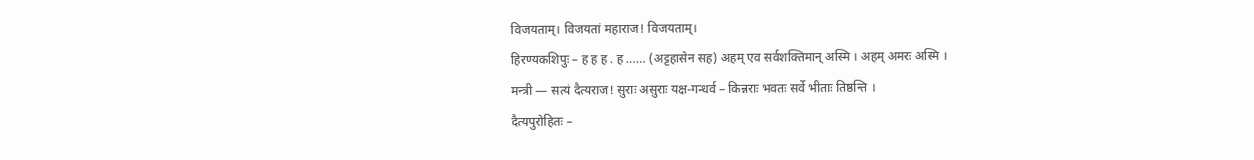विजयताम्। विजयतां महाराज! विजयताम्।
हिरण्यकशिपुः – ह ह ह . ह …… (अट्टहासेन सह) अहम् एव सर्वशक्तिमान् अस्मि । अहम् अमरः अस्मि ।
मन्त्री ― सत्यं दैत्यराज! सुराः असुराः यक्ष-गन्धर्व – किन्नराः भवतः सर्वे भीताः तिष्ठन्ति ।
दैत्यपुरोहितः –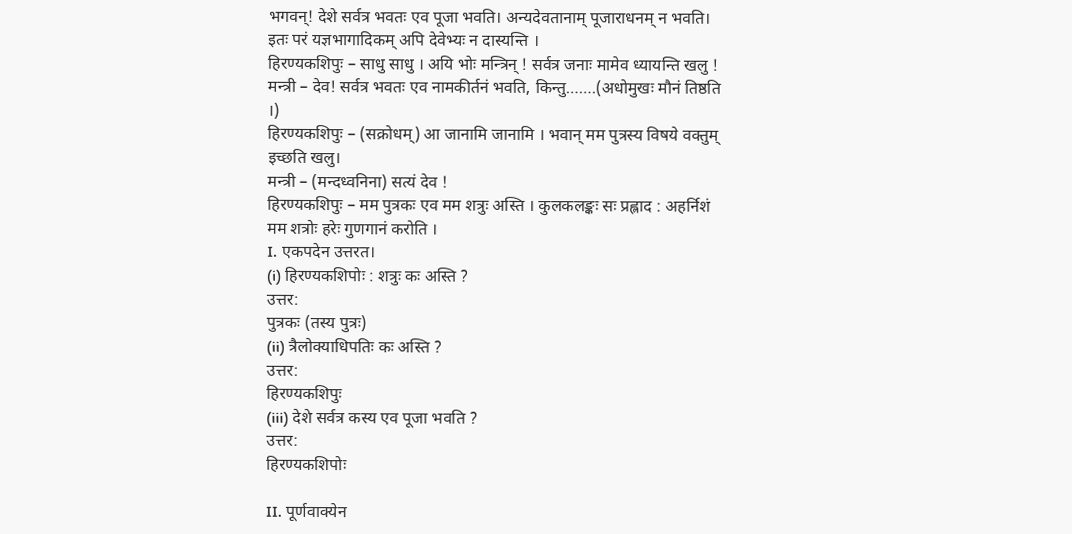भगवन्! देशे सर्वत्र भवतः एव पूजा भवति। अन्यदेवतानाम् पूजाराधनम् न भवति। इतः परं यज्ञभागादिकम् अपि देवेभ्यः न दास्यन्ति ।
हिरण्यकशिपुः – साधु साधु । अयि भोः मन्त्रिन् ! सर्वत्र जनाः मामेव ध्यायन्ति खलु !
मन्त्री – देव! सर्वत्र भवतः एव नामकीर्तनं भवति, किन्तु…….(अधोमुखः मौनं तिष्ठति ।)
हिरण्यकशिपुः – (सक्रोधम्) आ जानामि जानामि । भवान् मम पुत्रस्य विषये वक्तुम् इच्छति खलु।
मन्त्री – (मन्दध्वनिना) सत्यं देव !
हिरण्यकशिपुः – मम पुत्रकः एव मम शत्रुः अस्ति । कुलकलङ्कः सः प्रह्लाद : अहर्निशं मम शत्रोः हरेः गुणगानं करोति ।
I. एकपदेन उत्तरत।
(i) हिरण्यकशिपोः : शत्रुः कः अस्ति ?
उत्तर:
पुत्रकः (तस्य पुत्रः)
(ii) त्रैलोक्याधिपतिः कः अस्ति ?
उत्तर:
हिरण्यकशिपुः
(iii) देशे सर्वत्र कस्य एव पूजा भवति ?
उत्तर:
हिरण्यकशिपोः

II. पूर्णवाक्येन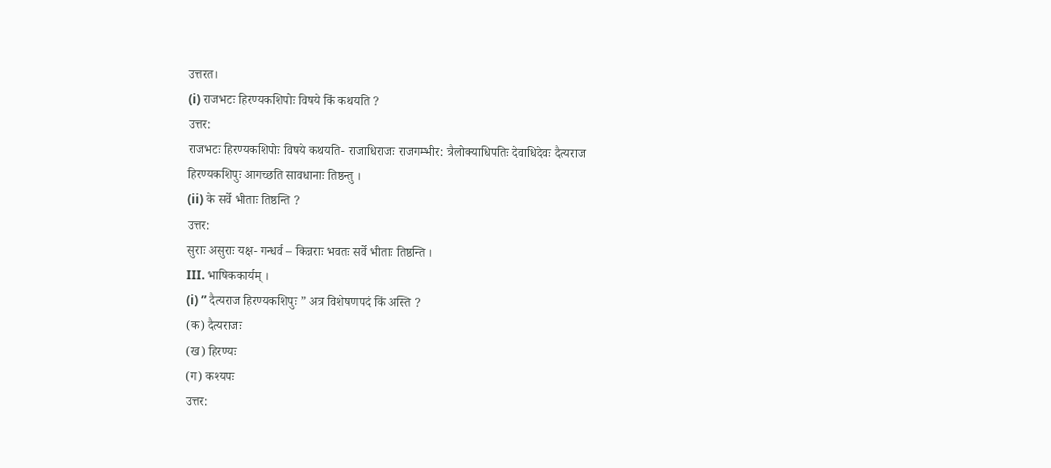उत्तरत।
(i) राजभटः हिरण्यकशिपोः विषये किं कथयति ?
उत्तर:
राजभटः हिरण्यकशिपोः विषये कथयति- राजाधिराजः राजगम्भीर: त्रैलोक्याधिपतिः देवाधिदेवः दैत्यराज हिरण्यकशिपुः आगच्छति सावधानाः तिष्ठन्तु ।
(ii) के सर्वे भीताः तिष्ठन्ति ?
उत्तर:
सुराः असुराः यक्ष- गन्धर्व – किन्नराः भवतः सर्वे भीताः तिष्ठन्ति ।
III. भाषिककार्यम् ।
(i) ” दैत्यराज हिरण्यकशिपुः ” अत्र विशेषणपदं किं अस्ति ?
(क) दैत्यराजः
(ख) हिरण्यः
(ग) कश्यपः
उत्तर: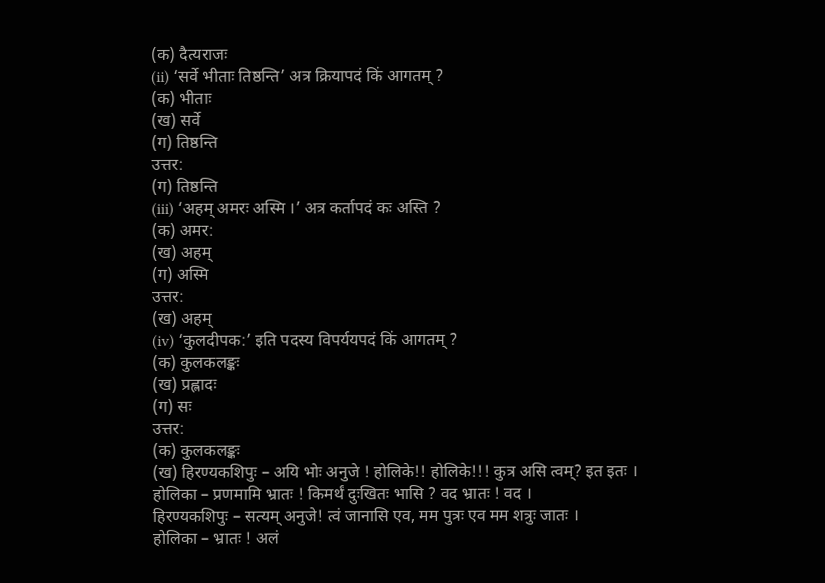(क) दैत्यराजः
(ii) ‘सर्वे भीताः तिष्ठन्ति’ अत्र क्रियापदं किं आगतम् ?
(क) भीताः
(ख) सर्वे
(ग) तिष्ठन्ति
उत्तर:
(ग) तिष्ठन्ति
(iii) ‘अहम् अमरः अस्मि ।’ अत्र कर्तापदं कः अस्ति ?
(क) अमर:
(ख) अहम्
(ग) अस्मि
उत्तर:
(ख) अहम्
(iv) ‘कुलदीपक:’ इति पदस्य विपर्ययपदं किं आगतम् ?
(क) कुलकलङ्कः
(ख) प्रह्लादः
(ग) सः
उत्तर:
(क) कुलकलङ्कः
(ख) हिरण्यकशिपुः – अयि भोः अनुजे ! होलिके!! होलिके!!! कुत्र असि त्वम्? इत इतः ।
होलिका – प्रणमामि भ्रातः ! किमर्थं दुःखितः भासि ? वद भ्रातः ! वद ।
हिरण्यकशिपुः – सत्यम् अनुजे! त्वं जानासि एव, मम पुत्रः एव मम शत्रुः जातः ।
होलिका – भ्रातः ! अलं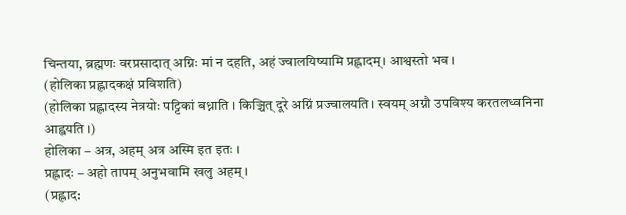चिन्तया, ब्रह्मणः वरप्रसादात् अग्निः मां न दहति, अहं ज्वालयिष्यामि प्रह्लादम्। आश्वस्तो भव ।
(होलिका प्रह्लादकक्षं प्रविशति)
(होलिका प्रह्लादस्य नेत्रयोः पट्टिकां बध्नाति । किञ्चित् दूरे अग्निं प्रज्वालयति। स्वयम् अग्नौ उपविश्य करतलध्वनिना आह्वयति ।)
होलिका – अत्र, अहम् अत्र अस्मि इत इतः ।
प्रह्लादः – अहो तापम् अनुभवामि खलु अहम् ।
(प्रह्लाद: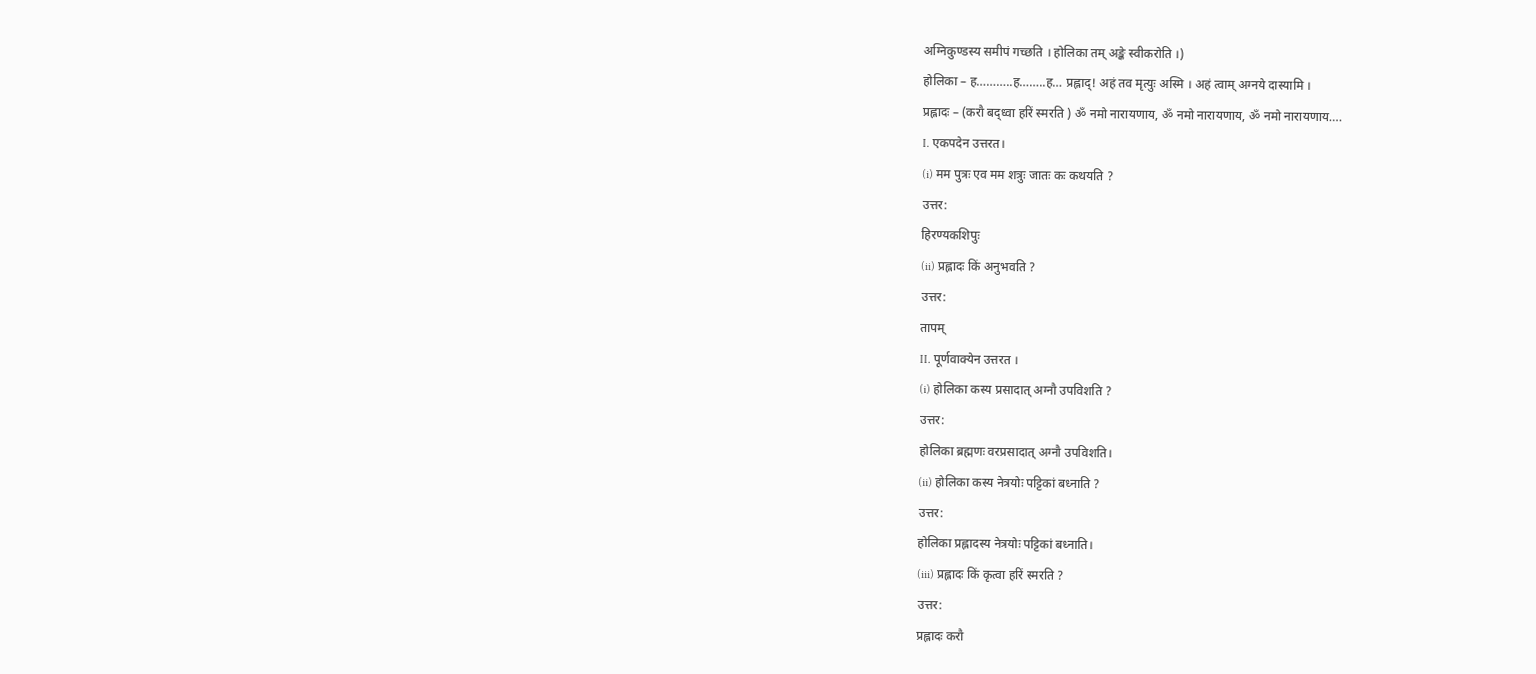अग्निकुण्डस्य समीपं गच्छति । होलिका तम् अङ्के स्वीकरोति ।)
होलिका – ह………..ह……..ह… प्रह्लाद्! अहं तव मृत्युः अस्मि । अहं त्वाम् अग्नये दास्यामि ।
प्रह्लादः – (करौ बद्ध्वा हरिं स्मरति ) ॐ नमो नारायणाय, ॐ नमो नारायणाय, ॐ नमो नारायणाय….
I. एकपदेन उत्तरत।
(i) मम पुत्रः एव मम शत्रुः जातः कः कथयति ?
उत्तर:
हिरण्यकशिपुः
(ii) प्रह्लादः किं अनुभवति ?
उत्तर:
तापम्
II. पूर्णवाक्येन उत्तरत ।
(i) होलिका कस्य प्रसादात् अग्नौ उपविशति ?
उत्तर:
होलिका ब्रह्मणः वरप्रसादात् अग्नौ उपविशति।
(ii) होलिका कस्य नेत्रयोः पट्टिकां बध्नाति ?
उत्तर:
होलिका प्रह्लादस्य नेत्रयोः पट्टिकां बध्नाति।
(iii) प्रह्लादः किं कृत्वा हरिं स्मरति ?
उत्तर:
प्रह्लादः करौ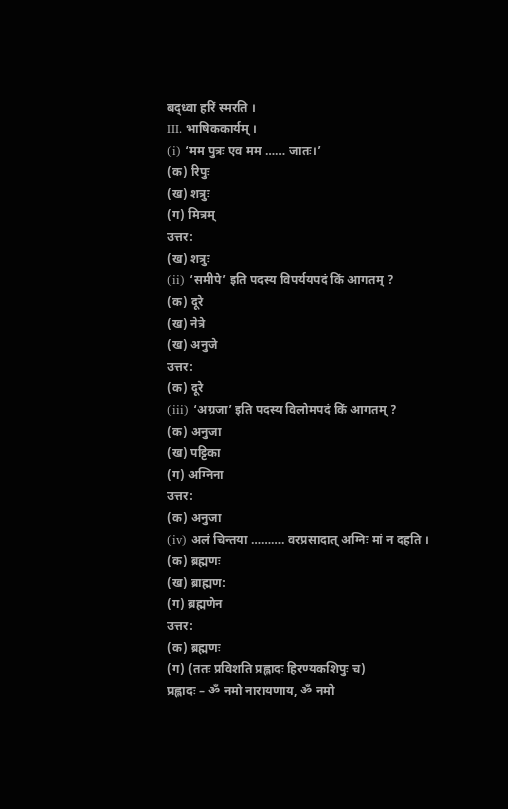बद्ध्वा हरिं स्मरति ।
III. भाषिककार्यम् ।
(i) ‘मम पुत्रः एव मम …… जातः।’
(क) रिपुः
(ख) शत्रुः
(ग) मित्रम्
उत्तर:
(ख) शत्रुः
(ii) ‘समीपे’ इति पदस्य विपर्ययपदं किं आगतम् ?
(क) दूरे
(ख) नेत्रे
(ख) अनुजे
उत्तर:
(क) दूरे
(iii) ‘अग्रजा’ इति पदस्य विलोमपदं किं आगतम् ?
(क) अनुजा
(ख) पट्टिका
(ग) अग्निना
उत्तर:
(क) अनुजा
(iv) अलं चिन्तया ………. वरप्रसादात् अग्निः मां न दहति ।
(क) ब्रह्मणः
(ख) ब्राह्मण:
(ग) ब्रह्मणेन
उत्तर:
(क) ब्रह्मणः
(ग) (ततः प्रविशति प्रह्लादः हिरण्यकशिपुः च)
प्रह्लादः – ॐ नमो नारायणाय, ॐ नमो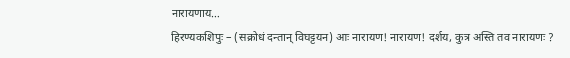नारायणाय…
हिरण्यकशिपुः – (सक्रोधं दन्तान् विघट्टयन) आः नारायण! नारायण! दर्शय, कुत्र अस्ति तव नारायणः ?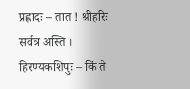प्रह्लादः – तात ! श्रीहरिः सर्वत्र अस्ति ।
हिरण्यकशिपुः – किं ते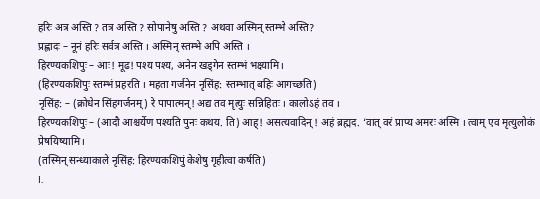हरिः अत्र अस्ति ? तत्र अस्ति ? सोपानेषु अस्ति ? अथवा अस्मिन् स्तम्भे अस्ति?
प्रह्लादः – नूनं हरिः सर्वत्र अस्ति । अस्मिन् स्तम्भे अपि अस्ति ।
हिरण्यकशिपुः – आः! मूढ! पश्य पश्य, अनेन खड्गेन स्तम्भं भक्ष्यामि।
(हिरण्यकशिपुः स्तम्भं प्रहरति । महता गर्जनेन नृसिंह: स्तम्भात् बहिः आगच्छति)
नृसिंह: – (क्रोधेन सिंहगर्जनम्) रे पापात्मन्! अद्य तव मृत्युः सन्निहितः । कालोऽहं तव ।
हिरण्यकशिपुः – (आदौ आश्चर्येण पश्यति पुनः कथय. ति) आह्! असत्यवादिन् ! अहं ब्रह्मद. ‘वात् वरं प्राप्य अमरः अस्मि । त्वाम् एव मृत्युलोकं प्रेषयिष्यामि।
(तस्मिन् सन्ध्याकाले नृसिंह: हिरण्यकशिपुं केशेषु गृहीत्वा कर्षति)
I.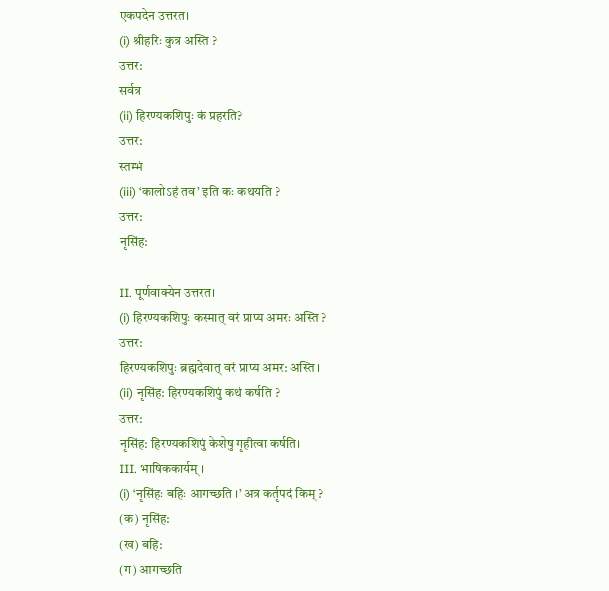एकपदेन उत्तरत।
(i) श्रीहरिः कुत्र अस्ति ?
उत्तर:
सर्वत्र
(ii) हिरण्यकशिपुः कं प्रहरति?
उत्तर:
स्तम्भं
(iii) ‘कालोऽहं तव’ इति कः कथयति ?
उत्तर:
नृसिंह:

II. पूर्णवाक्येन उत्तरत।
(i) हिरण्यकशिपुः कस्मात् वरं प्राप्य अमरः अस्ति ?
उत्तर:
हिरण्यकशिपुः ब्रह्मदेवात् वरं प्राप्य अमर: अस्ति ।
(ii) नृसिंह: हिरण्यकशिपुं कथं कर्षति ?
उत्तर:
नृसिंह: हिरण्यकशिपुं केशेषु गृहीत्वा कर्षति।
III. भाषिककार्यम् ।
(i) ‘नृसिंहः बहिः आगच्छति ।’ अत्र कर्तृपदं किम् ?
(क) नृसिंह:
(ख) बहि:
(ग) आगच्छति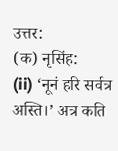उत्तर:
(क) नृसिंह:
(ii) ‘नूनं हरि सर्वत्र अस्ति।’ अत्र कति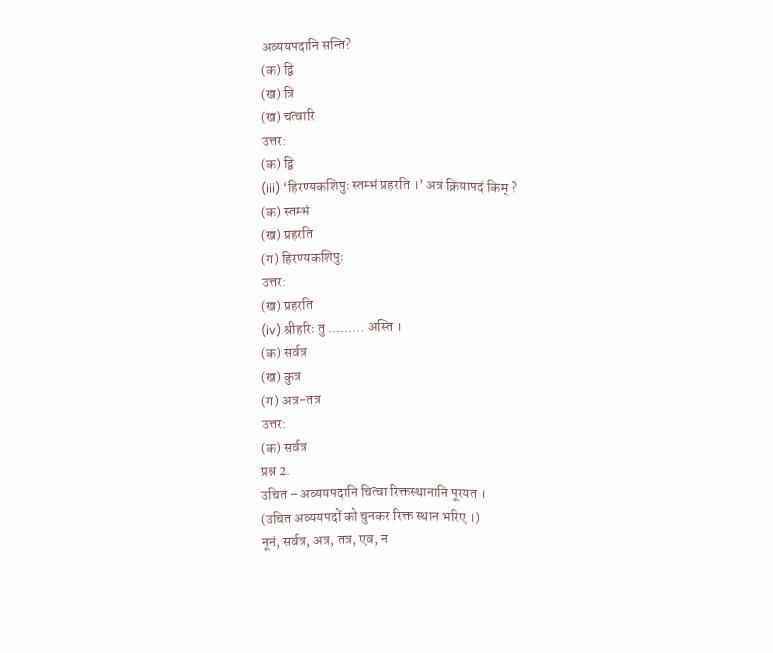अव्ययपदानि सन्ति?
(क) द्वि
(ख) त्रि
(ख) चत्वारि
उत्तर:
(क) द्वि
(iii) ‘हिरण्यकशिपुः स्तम्भं प्रहरति ।’ अत्र क्रियापदं किम् ?
(क) स्तम्भं
(ख) प्रहरति
(ग) हिरण्यकशिपुः
उत्तर:
(ख) प्रहरति
(iv) श्रीहरिः तु ……… अस्ति ।
(क) सर्वत्र
(ख) कुत्र
(ग) अत्र-तत्र
उत्तर:
(क) सर्वत्र
प्रश्न 2.
उचित – अव्ययपदानि चित्वा रिक्तस्थानानि पूरयत ।
(उचित अव्ययपदों को चुनकर रिक्त स्थान भरिए ।)
नूनं, सर्वत्र, अत्र, तत्र, एव, न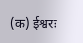(क) ईश्वरः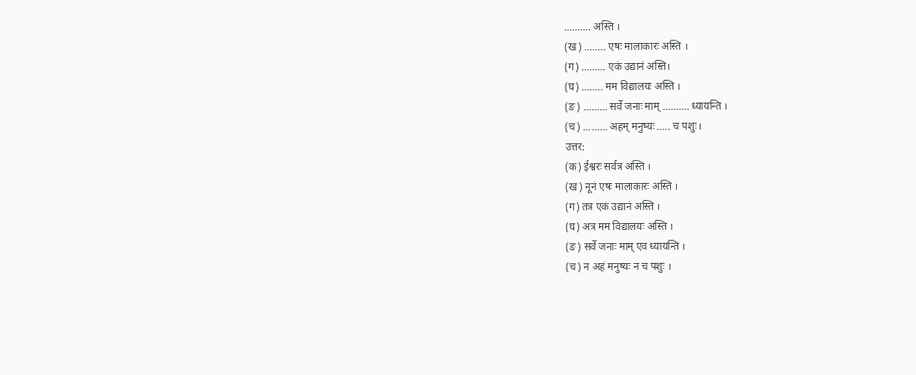………. अस्ति ।
(ख) …….. एषः मालाकारः अस्ति ।
(ग) ……… एकं उद्यानं अस्ति।
(घ) …….. मम विद्यालयः अस्ति ।
(ङ) ……… सर्वे जनाः माम् ………. ध्यायन्ति ।
(च) ……… अहम् मनुष्यः ….. च पशुः।
उत्तर:
(क) ईश्वरः सर्वत्र अस्ति ।
(ख) नूनं एषः मालाकारः अस्ति ।
(ग) तत्र एकं उद्यानं अस्ति ।
(घ) अत्र मम विद्यालयः अस्ति ।
(ङ) सर्वे जनाः माम् एव ध्यायन्ति ।
(च) न अहं मनुष्यः न च पशुः ।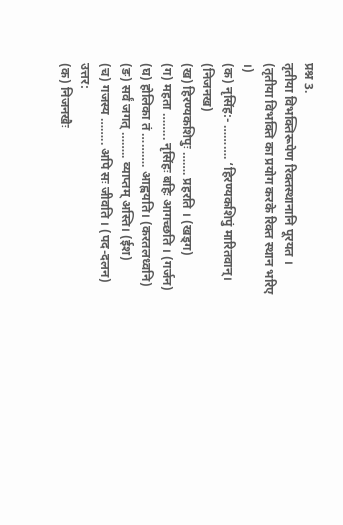प्रश्न 3.
तृतीया विभक्तिरूपेण रिक्तस्थानानि पूरयत ।
(तृतीया विभक्ति का प्रयोग करके रिक्त स्थान भरिए ।)
(क) नृसिंह:- ………. ‘हिरण्यकशिपुं मारितवान्। (निजनख)
(ख) हिरण्यकशिपुः ……. प्रहरति । (खड्ग)
(ग) महता …….. नृसिंहः बहिः आगच्छति । (गर्जन)
(घ) होलिका तं ………. आह्वयति। (करतलध्वनि)
(ङ) सर्वं जगत् …….. व्याप्तम् अस्ति। (ईश)
(च) गजस्य …….. अपि सः जीवति । (पद-दलन)
उत्तर:
(क) निजनखैः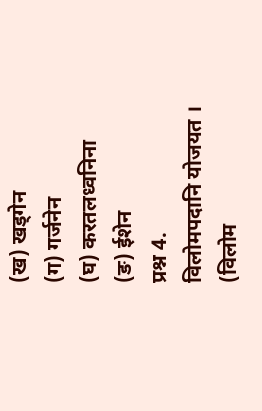(ख) खड्गेन
(ग) गर्जनेन
(घ) करतलध्वनिना
(ङ) ईशेन
प्रश्न 4.
विलोमपदानि योजयत ।
(विलोम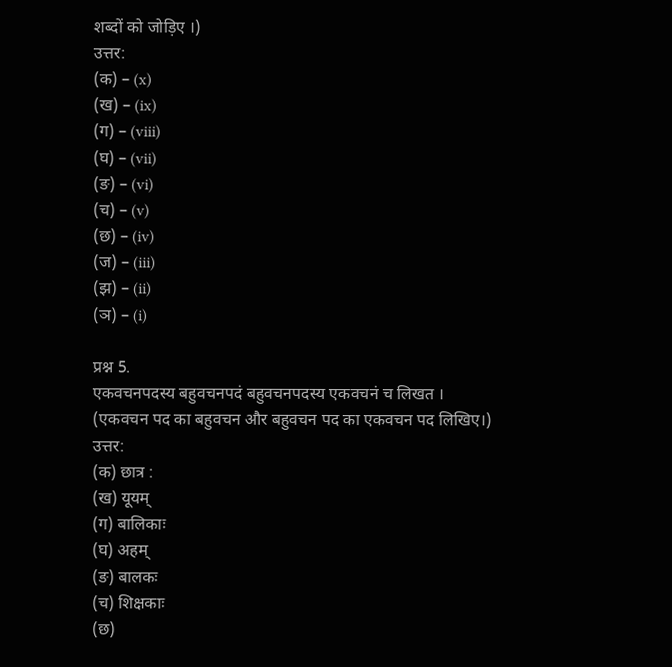शब्दों को जोड़िए ।)
उत्तर:
(क) – (x)
(ख) – (ix)
(ग) – (viii)
(घ) – (vii)
(ङ) – (vi)
(च) – (v)
(छ) – (iv)
(ज) – (iii)
(झ) – (ii)
(ञ) – (i)

प्रश्न 5.
एकवचनपदस्य बहुवचनपदं बहुवचनपदस्य एकवचनं च लिखत ।
(एकवचन पद का बहुवचन और बहुवचन पद का एकवचन पद लिखिए।)
उत्तर:
(क) छात्र :
(ख) यूयम्
(ग) बालिकाः
(घ) अहम्
(ङ) बालकः
(च) शिक्षकाः
(छ)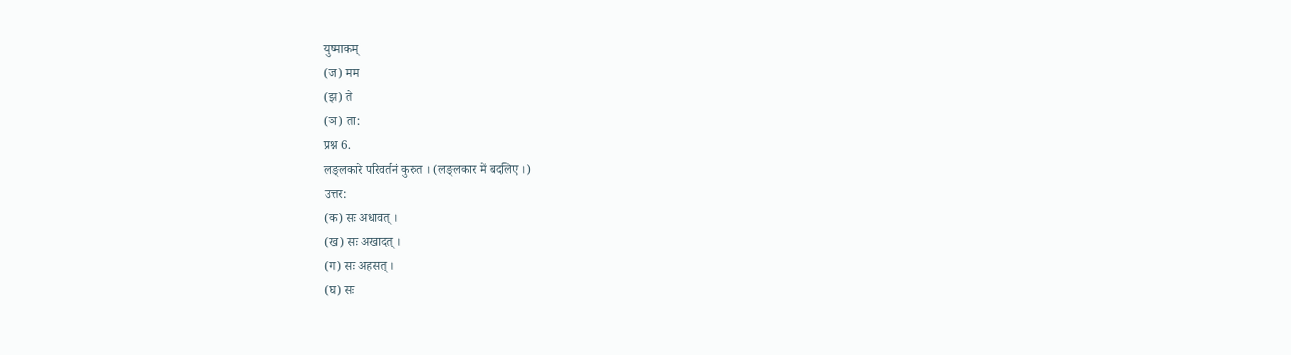युष्माकम्
(ज) मम
(झ) ते
(ञ) ता:
प्रश्न 6.
लङ्लकारे परिवर्तनं कुरुत । (लङ्लकार में बदलिए ।)
उत्तर:
(क) सः अधावत् ।
(ख) सः अखादत् ।
(ग) सः अहसत् ।
(घ) सः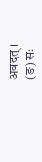अवदत् ।
(ङ) सः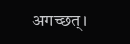अगच्छत्।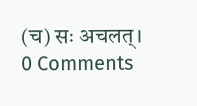(च) सः अचलत्।
0 Comments